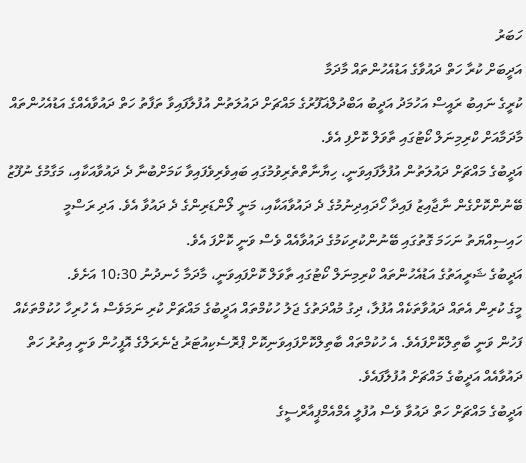ހަބަރު
އަދީބަށް ކުރާ ހަތް ދައުވާގެ އަޑުއެހުންތައް މާދަމާ
ކުރީގެ ނައިބު ރައީސް އަހުމަދު އަދީބު އަބްދުލްޣަފޫރުގެ މައްޗަށް ދައުލަތުން އުފުލާފައިވާ ތަފާތު ހަތް ދައުވާއެއްގެ އަޑުއެހުންތައް މާދަމާއަށް ކްރިމިނަލް ކޯޓުގައި ތާވަލް ކޮށްފި އެވެ.
އަދީބުގެ މައްޗަށް ދައުލަތުން އުފުލާފައިވަނީ، ހިޔާނާތްތެރިވުމުގައި ބައިވެރިވެފައިވާ ކަމަށްބުނާ ދެ ދައުވާއަކާއި، މަގާމުގެ ނުފޫޒު ބޭނުންކޮށްގެން ނާޖާއިޒު ފައިދާ ހޯދައިދިނުމުގެ ދެ ދައުވާއަކާއި، މަނީ ލޯންޑަރިންގެ ދެ ދައުވާ އެވެ. އަދި ރަސްމީ ހައިސިއްޔަތު ނަހަމަ ގޮތުގައި ބޭނުންކުރިކަމުގެ ދައުވާއެއް ވެސް ވަނީ ކޮށްފަ އެވެ.
އަދީބުގެ ޝަރީއަތުގެ އަޑުއެހުންތައް ކްރިމިނަލް ކޯޓުގައި ތާވަލް ކޮށްފައިވަނީ، މާދަމާ ހެނދުނު 10:30 އަށެވެ.
މީގެ ކުރިން އެތައް ދައުވާތަކެއް އުފުލާ، ދިގު މުއްދަތުގެ ޖަލު ހުކުމްތައް އަދީބުގެ މައްޗަށް ކުރި ނަމަވެސް އެ ހުރިހާ ހުކުމްތަކެއް ފަހުން ވަނީ ބާތިލްކޮށްފައެވެ. އެ ހުކުމްތައް ބާތިލްކޮށްފައިވަނިކޮށް ޕްރޮސެކިއުޓަރު ޖެނެރަލްގެ އޮފީހުން ވަނީ އިތުރު ހަތް ދައުވާއެއް އަދީބުގެ މައްޗަށް އުފުލާފައެވެ.
އަދީބުގެ މައްޗަށް ހަތް ދައުވާ ވެސް އުފުލީ އެމްއެމްޕީއާރްސީގެ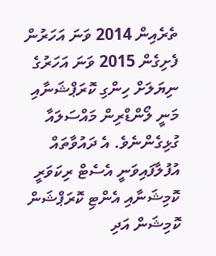ތެރެއިން 2014 ވަނަ އަހަރުން ފެށިގެން 2015 ވަނަ އަހަރުގެ ނިޔަލަށް ހިންގި ކޮރަޕްޝަނާއި މަނީ ލޯންޑްރިން މައްސަލައާ ގުޅިގެންނެވެ. އެ ދައުވާތައް އުފުލާފައިވަނީ އެސެޓް ރިކަވަރީ ކޮމިޝަނާއި އެންޓި ކޮރަޕްޝަން ކޮމިޝަން އަދި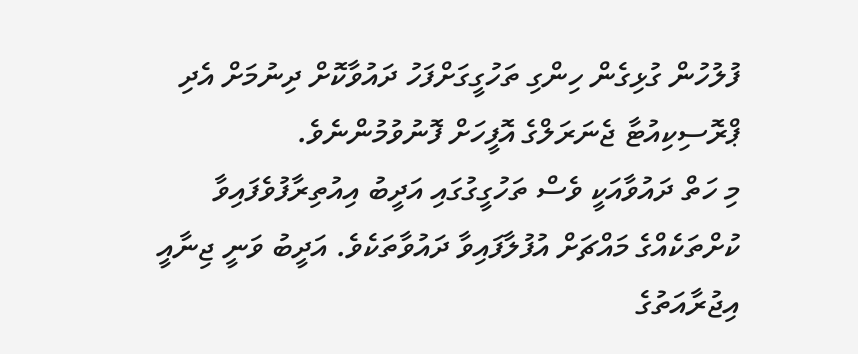ފުލުހުން ގުޅިގެން ހިންގި ތަހުގީގަށްފަހު ދައުވާކޮށް ދިނުމަށް އެދި ޕްރޮސިކިއުޓާ ޖެނަރަލްގެ އޮފީހަށް ފޮނުވުމުންނެވެ.
މި ހަތް ދައުވާއަކީ ވެސް ތަހުގީގުގައި އަދީބު އިއުތިރާފުވެފައިވާ ކުށްތަކެއްގެ މައްޗަށް އުފުލާފައިވާ ދައުވާތަކެވެ. އަދީބު ވަނީ ޖިނާއީ އިޖުރާއަތުގެ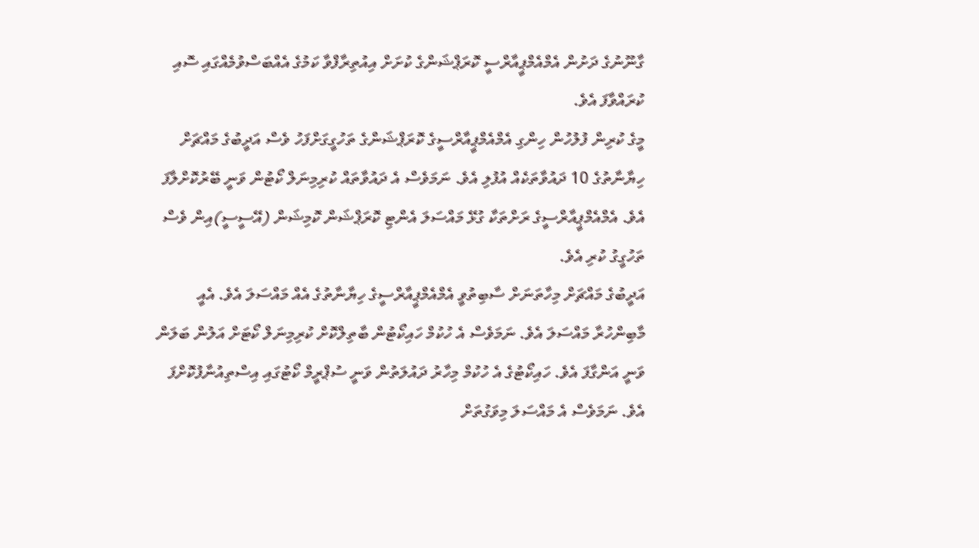ގާނޫނުގެ ދަށުން އެމްއެމްޕީއާރްސީ ކޮރަޕްޝަންގެ ކުށަށް އިއުތިރާފްވާ ކަމުގެ އެއްބަސްވުމެއްގައި ސޮއި ކުރައްވާފަ އެވެ.
މީގެ ކުރިން ފުލުހުން ހިންގި އެމްއެމްޕީއާރްސީގެ ކޮރަޕްޝަންގެ ތަހުގީގަށްފަހު ވެސް އަދީބުގެ މައްޗަށް ހިޔާނާތުގެ 10 ދައުވާތަކެއް އުފުލި އެވެ. ނަމަވެސް އެ ދައުވާތައް ކުރިމިނަލް ކޯޓުން ވަނީ ބޭރުކޮށްލާފަ އެވެ. އެމްއެމްޕީއާރްސީގެ ރަށްތަކާ ގުޅޭ މައްސަލަ އެންޓި ކޮރަޕްޝަން ކޮމިޝަން (އޭސީސީ)އިން ވެސް ތަހުގީގު ކުރި އެވެ.
އަދީބުގެ މައްޗަށް މިހާތަނަށް ސާބިތުވީ އެމްއެމްޕީއާރްސީގެ ހިޔާނާތުގެ އެއް މައްސަލަ އެވެ. އެއީ މާބިންހުރާ މައްސަލަ އެވެ. ނަމަވެސް އެ ހުކުމް ހައިކޯޓުން ބާތިލްކޮށް ކުރިމިނަލް ކޯޓަށް އަލުން ބަލަން ވަނީ އަންގާފަ އެވެ. ހައިކޯޓުގެ އެ ހުކުމް މިހާރު ދައުލަތުން ވަނީ ސުޕްރީމް ކޯޓުގައި އިސްތިއުނާފުކޮށްފަ އެވެ. ނަމަވެސް އެ މައްސަލަ މިވަގުތަށް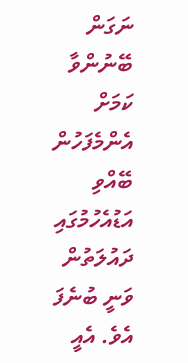ނަގަން ބޭނުންވާ ކަމަށް އެންމެފަހުން ބޭއްވި އަޑުއެހުމުގައި ދައުލަތުން ވަނީ ބުނެފަ އެވެ. އެއީ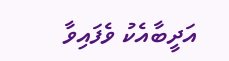އަދީބާއެކު ވެފައިވާ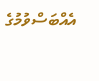އެއްބަސްވުމުގެ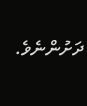ދަށުންނެވެ.